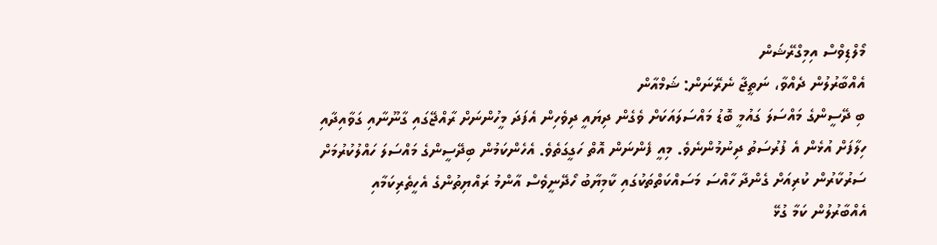މޯލްޑިވްސް އިމިގްރޭޝަން
އެއްބާރުލުން ދެއްވާ، ނަތީޖާ ނެރޭނަން: ޝަމްއާން
ބި ދޭސީންގެ މައްސަލަ ގައުމީ ބޮޑު މައްސަލައަކަށް ވެގެން ދިޔައީ ދިވެހިން އެފަދަ މީހުންނަށް ރާއްޖޭގައި ގާނޫނާއި ގަވާއިދާއި ހިލާފަށް އުޅެން އެ ފުރުސަތު ދިނުމުންނެވެ. މިއީ ފެންނަން އޮތް ހަގީގަތެވެ. އެހެންކަމުން ބިދޭސީންގެ މައްސަލަ ހައްލުކުރުމަށް ސަރުކާރުން ކުރިއަށް ގެންދާ ހާއްސަ މަސައްކަތްތަކުގައި ކާމިޔާބު ހޯދޭނީވެސް އާންމު ރައްޔިތުންގެ އެހީތެރިކަމާއި އެއްބާރުލުން ކަމާ ގުޅޭ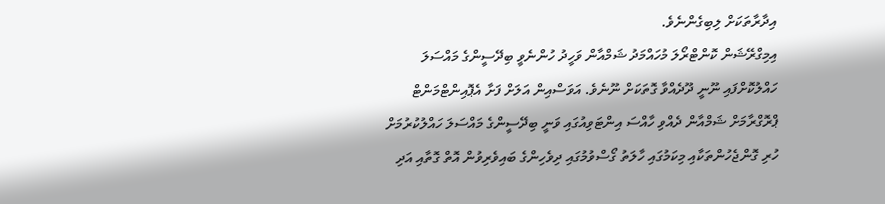އިދާރާތަކަށް ލިބިގެންނެވެ.
އިމިގްރޭޝަން ކޮންޓްރޯލަ މުހައްމަދު ޝަމްއާން ވަހީދު ހުންނެވީ ބިދޭސީންގެ މައްސަލަ ހައްލުކޮށްފައި ނޫނީ ދޫދެއްވާ ގޮތަކަށް ނޫނެވެ. އަވަސްއިން އަލަށް ފަށާ އެޕޮއިންޓްމަންޓް ޕްރޮގްރާމަށް ޝަމްއާން ދެއްވި ހާއްސަ އިންޓަވިއުގައި ވަނީ ބިދޭސީންގެ މައްސަލަ ހައްލުކުރުމަށް ހުރި ގޮންޖެހުންތަކާއި މިކަމުގައި ހާލަތު ގޯސްވުމުގައި ދިވެހިންގެ ބައިވެރިވުން އޮތް ގޮތާއި އަދި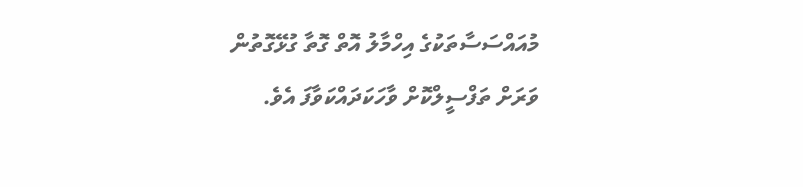މުއައްސަސާތަކުގެ އިހްމާލު އޮތް ގޮތާ ގުޅޭގޮތުން ވަރަށް ތަފްސީލްކޮށް ވާހަކަދައްކަވާފަ އެވެ.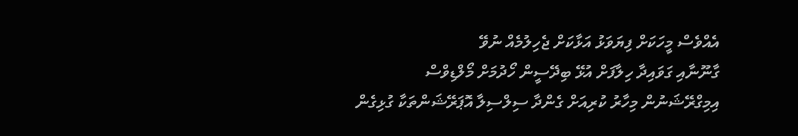އެއްވެސް މީހަކަށް ފިޔަވަޅު އަޅާކަށް ޖެހިލުމެއް ނުވޭ
ގާނޫނާއި ގަވައިދާ ހިލާފަށް އުޅޭ ބިދޭސީން ހޯދުމަށް މޯލްޑިވްސް އިމިގްރޭޝަނުން މިހާރު ކުރިއަށް ގެންދާ ސިލްސިލާ އޮޕަރޭޝަންތަކާ ގުޅިގެން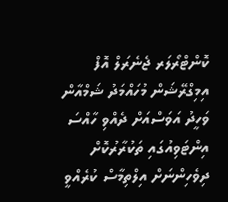ކޮންޓްރޯލަރ ޖެނެރަލް އޮފް އިމިގްރޭޝަން މުހައްމަދު ޝަމްއާން ވަހީދު އަވަސްއަށް ދެއްވި ހާއްސަ އިންޓަވިއުގައި ތަކުރާރުކޮށް ދިވެހިންނަށް އިލްތިމާސް ކުރެއްވީ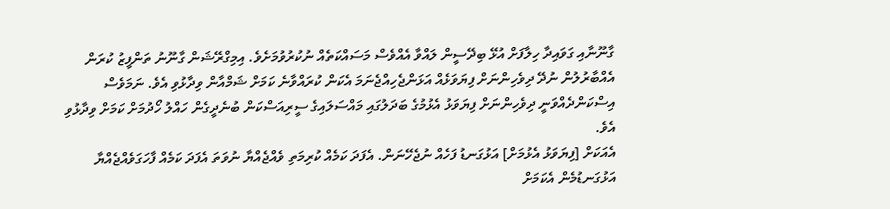ގާނޫނާއި ގަވައިދާ ހިލާފަށް އުޅޭ ބިދޭސީން ލައްވާ އެއްވެސް މަސައްކަތެއް ނުކުރުވުމަށެވެ. އިމިގްރޭޝަން ގާނޫނު ތަންފީޒު ކުރަން އެއްބާރުލުން ނުދޭ ދިވެހިންނަށް ފިޔަވަޅެއް އަޅަންޖެހިއްޖެނަމަ އެކަން ކުރައްވާނެ ކަމަށް ޝަމްއާން ވިދާޅުވި އެވެ. ނަމަވެސް އިސްކަންދެއްވަނީ ދިވެހިންނަށް ފިޔަވަޅު އެޅުމުގެ ބަދަލުގައި މައްސަލައިގެ ސީރިއަސްކަން ބުނެދީގެން ހައްލު ހޯދުމަށް ކަމަށް ވިދާޅުވި އެވެ.
އެއަކަށް [ފިޔަވަޅު އެޅުމަށް] އަޅުގަނޑު ފަހެއް ނުޖެހޭނަން. އެފަދަ ކަމެއް ކުރިމަތި ވެއްޖެއްޔާ ނުވަތަ އެފަދަ ކަމެއް ފާހަގަވެއްޖެއްޔާ އަޅުގަނޑުމެން އެކަމަށް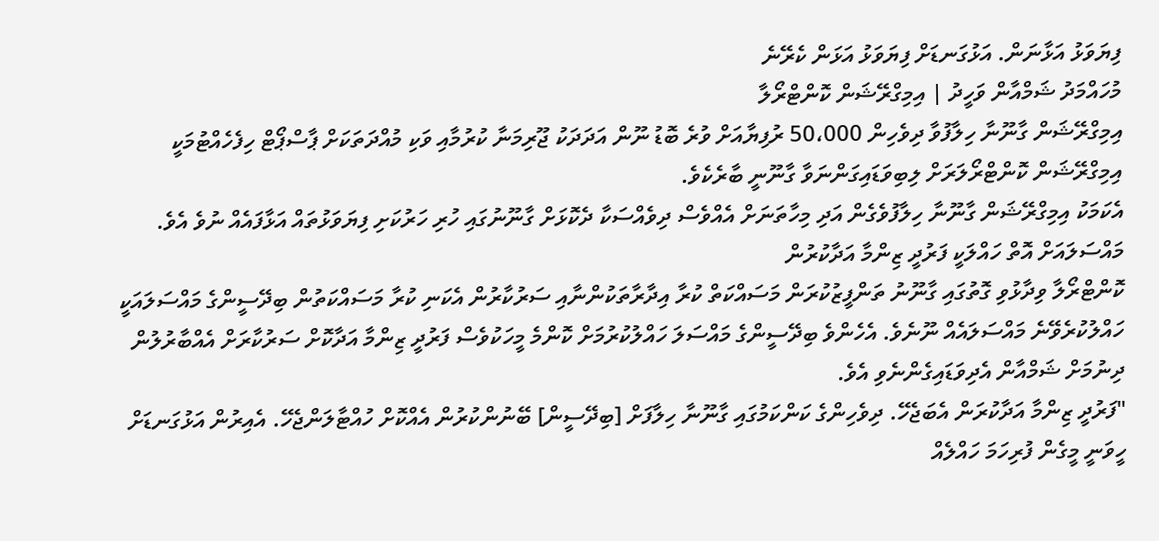ފިޔަވަޅު އަޅާނަން. އަޅުގަނޑަށް ފިޔަވަޅު އަޅަން ކެރޭނެ
މުހައްމަދު ޝަމްއާން ވަހީދު | އިމިގްރޭޝަން ކޮންޓްރޯލާ
އިމިގްރޭޝަން ގާނޫނާ ހިލާފުވާ ދިވެހިން 50،000 ރުފިޔާއަށް ވުރެ ބޮޑު ނޫން އަދަދަކު ޖޫރިމަނާ ކުރުމާއި ވަކި މުއްދަތަކަށް ޕާސްޕޯޓް ހިފެހެއްޓުމަކީ އިމިގްރޭޝަން ކޮންޓްރޯލަރަށް ލިބިވަޑައިގަންނަވާ ގާނޫނީ ބާރެކެވެ.
އެކަމަކު އިމިގްރޭޝަން ގާނޫނާ ހިލާފުވެގެން އަދި މިހާތަނަށް އެއްވެސް ދިވެއްސަކާ ދެކޮޅަށް ގާނޫނުގައި ހުރި ހަރުކަށި ފިޔަވަޅުތައް އަޅާފައެއް ނުވެ އެވެ.
މައްސަލައަށް އޮތް ހައްލަކީ ފަރުދީ ޒިންމާ އަދާކުރުން
ކޮންޓްރޯލާ ވިދާޅުވި ގޮތުގައި ގާނޫނު ތަންފީޒުކުރަން މަސައްކަތް ކުރާ އިދާރާތަކުންނާއި ސަރުކާރުން އެކަނި ކުރާ މަސައްކަތުން ބިދޭސީންގެ މައްސަލައަކީ ހައްލުކުރެވޭނެ މައްސަލައެއް ނޫނެވެ. އެހެންވެ ބިދޭސީންގެ މައްސަލަ ހައްލުކުރުމަށް ކޮންމެ މީހަކުވެސް ފަރުދީ ޒިންމާ އަދާކޮށް ސަރުކާރަށް އެއްބާރުލުން ދިނުމަށް ޝަމްއާން އެދިވަޑައިގެންނެވި އެވެ.
"ފަރުދީ ޒިންމާ އަދާކުރަން އެބަޖެހޭ. ދިވެހިންގެ ކަންކަމުގައި ގާނޫނާ ހިލާފަށް [ބިދޭސީން] ބޭނުންކުރުން އެއްކޮށް ހުއްޓާލަންޖެހޭ. އެއިރުން އަޅުގަނޑަށް ހީވަނީ މީގެން ފުރިހަމަ ހައްލެއް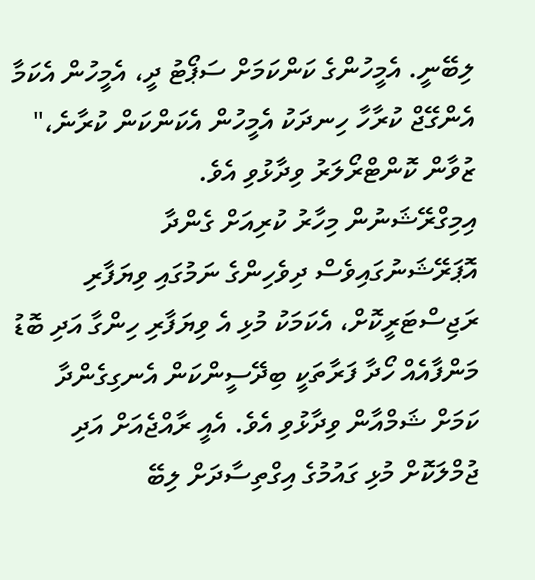ލިބޭނީ. އެމީހުންގެ ކަންކަމަށް ސަޕޯޓު ދީ، އެމީހުން އެކަމާ އެންގޭޖް ކުރާހާ ހިނދަކު އެމީހުން އެކަންކަން ކުރާނެ،" ޒުވާން ކޮންޓްރޯލަރު ވިދާޅުވި އެވެ.
އިމިގްރޭޝަނުން މިހާރު ކުރިއަށް ގެންދާ އޮޕަރޭޝަނުގައިވެސް ދިވެހިންގެ ނަމުގައި ވިޔަފާރި ރަޖިސްޓަރީކޮށް، އެކަމަކު މުޅި އެ ވިޔަފާރި ހިންގާ އަދި ބޮޑު މަންފާއެއް ހޯދާ ފަރާތަކީ ބިދޭސީންކަން އެނގިގެންދާ ކަމަށް ޝަމްއާން ވިދާޅުވި އެވެ. އެއީ ރާއްޖެއަށް އަދި ޖުމްލަކޮށް މުޅި ގައުމުގެ އިގްތިސާދަށް ލިބޭ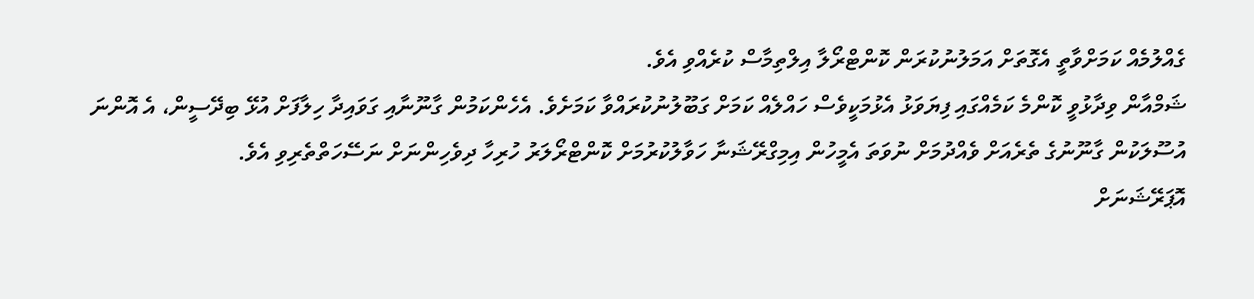ގެއްލުމެއް ކަމަށްވާތީ އެގޮތަށް އަމަލުނުކުރަން ކޮންޓްރޯލާ އިލްތިމާސް ކުރެއްވި އެވެ.
ޝަމްއާން ވިދާޅުވީ ކޮންމެ ކަމެއްގައި ފިޔަވަޅު އެޅުމަކީވެސް ހައްލެއް ކަމަށް ގަބޫލުނުކުރައްވާ ކަމަށެވެ. އެހެންކަމުން ގާނޫނާއި ގަވައިދާ ހިލާފަށް އުޅޭ ބިދޭސީން، އެ އޮންނަ އުސޫލަކުން ގާނޫނުގެ ތެރެއަށް ވެއްދުމަށް ނުވަތަ އެމީހުން އިމިގްރޭޝަނާ ހަވާލުކުރުމަށް ކޮންޓްރޯލަރު ހުރިހާ ދިވެހިންނަށް ނަސޭހަތްތެރިވި އެވެ.
އޮޕަރޭޝަނަށް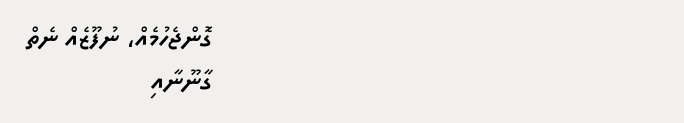ގޮންޖެހުމެއް، ނުފޫޒެއް ނެތް
ގާނޫނާއި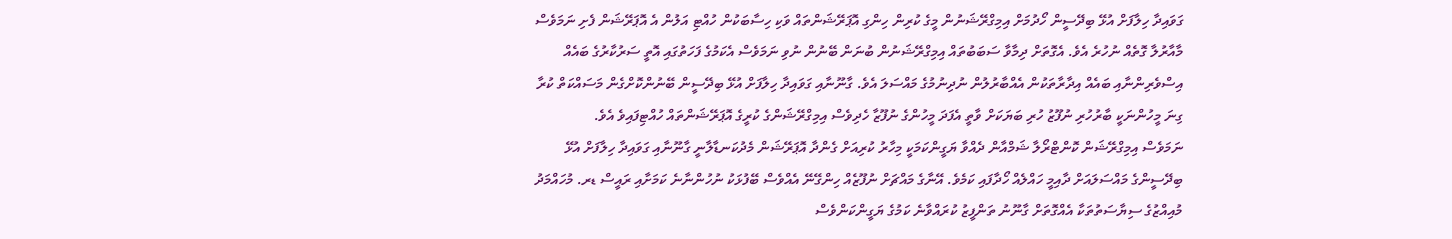ގަވައިދާ ހިލާފަށް އުޅޭ ބިދޭސީން ހޯދުމަށް އިމިގްރޭޝަނުން މީގެ ކުރިން ހިންގި އޮޕަރޭޝަންތައް ވަކި ހިސާބަކުން ހުއްޓި އަލުން އެ އޮޕަރޭޝަން ފެށި ނަމަވެސް މާއާރުލާ ގޮތެއް ނުހުރެ އެވެ. އެގޮތަށް ދިމާވާ ސަބަބުތައް އިމިގްރޭޝަނުން ބުނަން ބޭނުން ނުވި ނަމަވެސް އެކަމުގެ ފަހަތުގައި އޮތީ ސަރުކާރުގެ ބައެއް އިސްވެރިންނާއި ބައެއް އިދާރާތަކުން އެއްބާރުލުން ނުދިނުމުގެ މައްސަލަ އެވެ. ގާނޫނާއި ގަވައިދާ ހިލާފަށް އުޅޭ ބިދޭސީން ބޭނުންކޮށްގެން މަސައްކަތް ކުރާ ގިނަ މީހުންނަކީ ބާރުހުރި ނުފޫޒު ހުރި ބަޔަކަށް ވާތީ އެފަދަ މީހުންގެ ނުފޫޒާ ހެދިވެސް އިމިގްރޭޝަންގެ ކުރީގެ އޮޕަރޭޝަންތައް ހުއްޓިފައިވެ އެވެ.
ނަމަވެސް އިމިގްރޭޝަން ކޮންޓްރޯލާ ޝަމްއާން ދެއްވާ ޔަގީންކަމަކީ މިހާރު ކުރިއަށް ގެންދާ އޮޕަރޭޝަން މެދުކަނޑާލާނީ ގާނޫނާއި ގަވައިދާ ހިލާފަށް އުޅޭ ބިދޭސީންގެ މައްސަލައަށް ދާއިމީ ހައްލެއް ހޯދާފައި ކަމެވެ. އޭނާގެ މައްޗަށް ނުފޫޒެއް ހިންގޭނޭ އެއްވެސް ބޭފުޅަކު ނުހުންނާނެ ކަމަށާއި ރައީސް ޑރ. މުހައްމަދު މުއިއްޒުގެ ސިޔާސަތުތަކާ އެއްގޮތަށް ގާނޫނު ތަންފީޒު ކުރައްވާނެ ކަމުގެ ޔަގީންކަންވެސް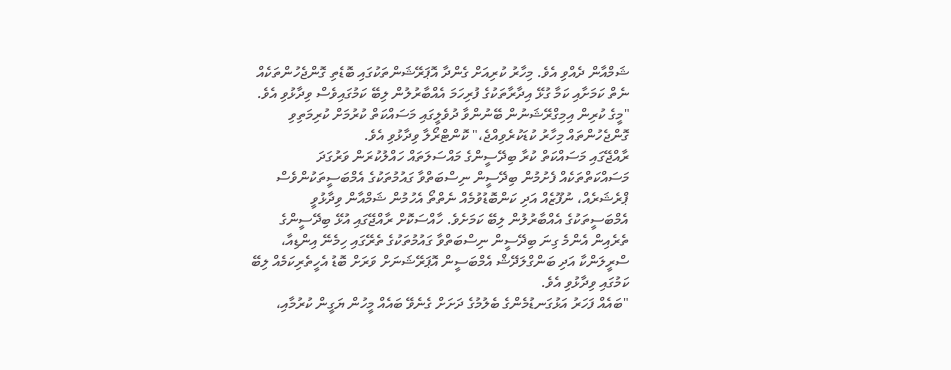ޝަމްއާން ދެއްވި އެވެ. މިހާރު ކުރިއަށް ގެންދާ އޮޕަރޭޝަންތަކުގައި ބޮޑެތި ގޮންޖެހުންތަކެއް ނެތް ކަމަށާއި ކަމާ ގުޅޭ އިދާރާތަކުގެ ފުރިހަމަ އެއްބާރުލުން ލިބޭ ކަމުގައިވެސް ވިދާޅުވި އެވެ.
"މީގެ ކުރިން އިމިގްރޭޝަނުން ބޭނުންވާ ދުވެލީގައި މަސައްކަތް ކުރުމަށް ކުރިމަތިވި ގޮންޖެހުންތައް މިހާރު ކުޑަކުރެވިއްޖެ،" ކޮންޓްރޯލާ ވިދާޅުވި އެވެ.
ރާއްޖޭގައި މަސައްކަތް ކުރާ ބިދޭސީންގެ މައްސަލަތައް ހައްލުކުރަން ވަރުގަދަ މަސައްކަތްތަކެއް ފެށުމުން ބިދޭސީން ނިސްބަތްވާ ގައުމުތަކުގެ އެމްބަސީތަކުންވެސް ޕްރެޝަރެއް، ނުފޫޒެއް އަދި ކަންބޮޑުވުމެއް ނެތްތޯ އެހުމުން ޝަމްއާން ވިދާޅުވީ އެމްބަސީތަކުގެ އެއްބާރުލުން ލިބޭ ކަމަށެވެ. ހާއްސަކޮށް ރާއްޖޭގައި އުޅޭ ބިދޭސީންގެ ތެރެއިން އެންމެ ގިނަ ބިދޭސީން ނިސްބަތްވާ ގައުމުތަކުގެ ތެރޭގައި ހިމެނޭ އިންޑިއާ، ސްރީލަންކާ އަދި ބަންގްލަދޭޝް އެމްބަސީން އޮޕަރޭޝަނަށް ވަރަށް ބޮޑު އެހީތެރިކަމެއް ލިބޭ ކަމުގައި ވިދާޅުވި އެވެ.
"ބައެއް ފަހަރު އަޅުގަނޑުމެންގެ ބެލުމުގެ ދަށަށް ގެނެވޭ ބައެއް މީހުން ޔަގީން ކުރުމާއި،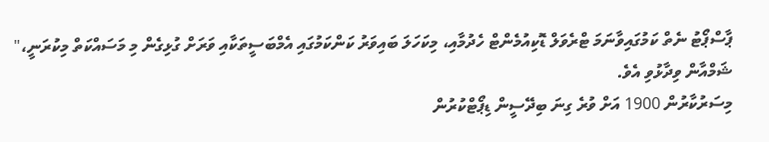ޕާސްޕޯޓު ނެތް ކަމުގައިވާނަމަ ޓްރެވަލް ޑޮކިއުމެންޓް ހެދުމާއި، މިކަހަލަ ބައިވަރު ކަންކަމުގައި އެމްބަސީތަކާއި ވަރަށް ގުޅިގެން މި މަސައްކަތް މިކުރަނީ،" ޝަމްއާން ވިދާޅުވި އެވެ.
މިސަރުކާރުން 1900 އަށް ވުރެ ގިނަ ބިދޭސީން ޑިޕޯޓްކުރުން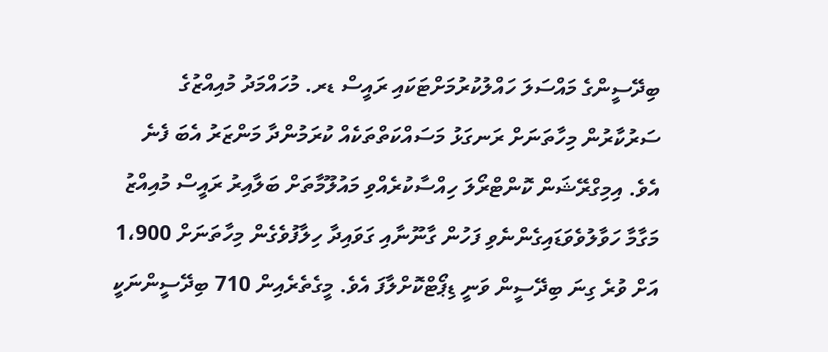ބިދޭސީންގެ މައްސަލަ ހައްލުކުރުމަށްޓަކައި ރައީސް ޑރ. މުހައްމަދު މުއިއްޒުގެ ސަރުކާރުން މިހާތަނަށް ރަނގަޅު މަސައްކަތްތަކެއް ކުރަމުންދާ މަންޒަރު އެބަ ފެނެ އެވެ. އިމިގްރޭޝަން ކޮންޓްރޯލަ ހިއްސާކުރެއްވި މައުލޫމާތަށް ބަލާއިރު ރައީސް މުއިއްޒު މަގާމާ ހަވާލުވެވަޑައިގެންނެވި ފަހުން ގާނޫނާއި ގަވައިދާ ހިލާފުވެގެން މިހާތަނަށް 1،900 އަށް ވުރެ ގިނަ ބިދޭސީން ވަނީ ޑިޕޯޓްކޮށްލާފަ އެވެ. މީގެތެރެއިން 710 ބިދޭސީންނަކީ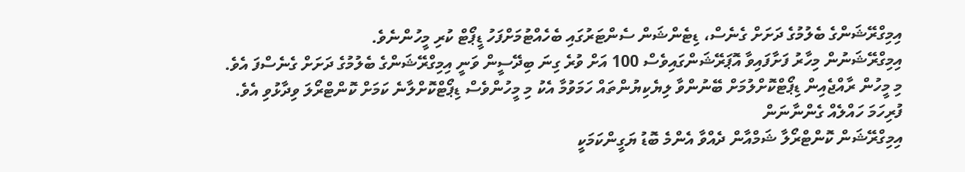އިމިގްރޭޝަންގެ ބެލުމުގެ ދަށަށް ގެނެސް، ޑިޓެންޝަން ސެންޓަރުގައި ބެހެއްޓުމަށްފަހު ޑީޕޯޓް ކުރި މީހުންނެވެ.
އިމިގްރޭޝަނުން މިހާރު ފަށާފައިވާ އޮޕަރޭޝަންގައިވެސް 100 އަށް ވުރެ ގިނަ ބިދޭސީން ވަނީ އިމިގްރޭޝަންގެ ބެލުމުގެ ދަށަށް ގެނެސްފަ އެވެ.
މި މީހުން ރާއްޖެއިން ޑިޕޯޓްކޮށްލުމަށް ބޭނުންވާ ލިޔެކިޔުންތައް ހަމަވުމާ އެކު މި މީހުންވެސް ޑިޕޯޓްކޮށްލާނެ ކަމަށް ކޮންޓްރޯލަ ވިދާޅުވި އެވެ.
ފުރިހަމަ ހައްލެއް ގެންނާނަން
އިމިގްރޭޝަން ކޮންޓްރޯލާ ޝަމްއާން ދެއްވާ އެންމެ ބޮޑު ޔަގީންކަމަކީ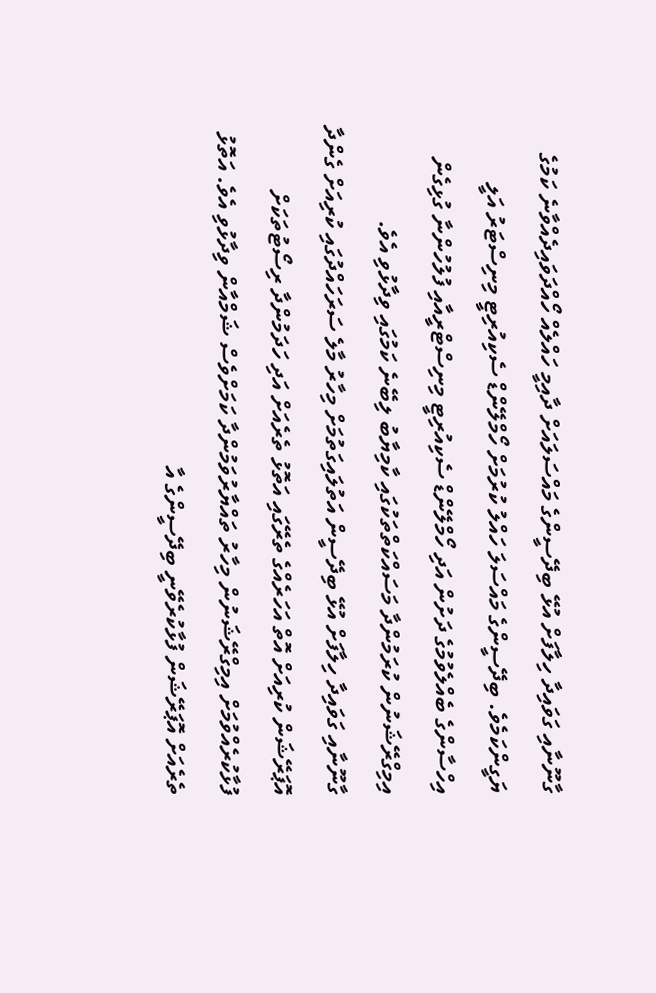ގާނޫނާއި ގަވައިދާ ހިލާފަށް އުޅޭ ބިދޭސީންގެ މައްސަލައަށް ދާއިމީ ހައްލެއް ހޯއްދަވައިދެއްވާނެ ކަމުގެ ޔަގީންކަމެވެ. ބިދޭސީންގެ މައްސަލަ ހައްލު ކުރުމަށް ހޯމްލޭންޑް ސެކިއުރިޓީ މިނިސްޓަރު އަލީ އިހްސާންގެ ބެއްލެވުމުގެ ދަށުން އަދި ހޯމްލޭންޑް ސެކިއުރިޓީ މިނިސްޓްރީއާއި ފުލުހުންނާ ގުޅިގެން އިމިގްރޭޝަނުން ކުރަމުންދާ މަސައްކަތްތަކުގައި ކާމިޔާބު ލިބޭނެ ކަމުގައި ވިދާޅުވި އެވެ.
ގާނޫނާއި ގަވައިދާ ހިލާފަށް އުޅޭ ބިދޭސީން އަތުލައިގަތުމަށް މިހާރު މާލެ ސަރަހައްދުގައި ކުރިއަށް ގެންދާ އޮޕަރޭޝަން ކުރިއަށް އޮތް އަހަރެއްގެ ތެރޭގައި އަތޮޅު ތެރެއަށް އަދި ހަދަމުންދާ ރިސޯޓުތަކަށް ފުޅާކުރެއްވުމަށް އިމިގްރޭޝަނުން މިހާރު ތައްޔާރުވަމުންދާ ކަމަށްވެސް ޝަމްއާން ވިދާޅުވި އެވެ. އަތޮޅު ތެރެއަށް އޮޕަރޭޝަން ފުޅާކުރެވޭނީ ބިދޭސީންގެ އާ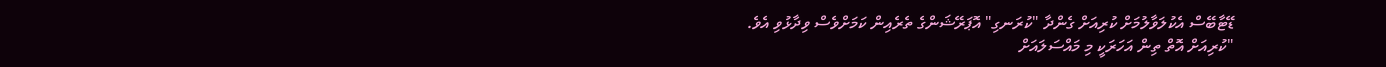ޑޭޓާބޭސް އެކުލަވާލުމަށް ކުރިއަށް ގެންދާ "ކުރަނގި" އޮޕަރޭޝަންގެ ތެރެއިން ކަމަށްވެސް ވިދާޅުވި އެވެ.
"ކުރިއަށް އޮތް ތިން އަހަރަކީ މި މައްސަލައަށް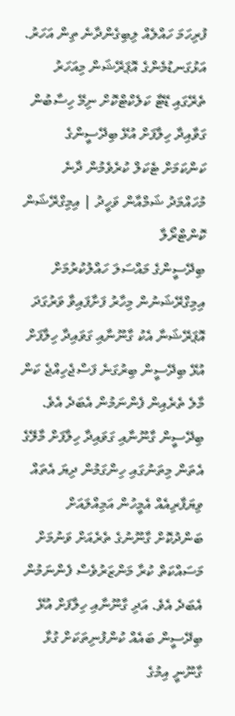ފުރިހަމަ ހައްލެއް ލިބިގެންދާނެ ތިން އަހަރު. އަޅުގަނޑުމެންގެ އޮޕަރޭޝަން މިއަހަރު ތެރޭގައި ޑޭޓާ ކަލެކްޓްކޮށް ނިމޭ ހިސާބުން ގަވާއިދާ ހިލާފަށް އުޅޭ ބިދޭސީންގެ ކަންކަމަށް ޓެކަލް ކުރެވެމުން ދާނެ
މުހައްމަދު ޝަމްއާން ވަހީދު | އިމިގްރޭޝަން ކޮންޓްރޯލާ
ބިދޭސީންގެ މައްސަލަ ހައްލުކުރުމަށް އިމިގްރޭޝަނުން މިހާރު ފަށާފައިވާ ވަރުގަދަ އޮޕަރޭޝަނާ އެކު ގާނޫނާއި ގަވައިދާ ހިލާފަށް އުޅޭ ބިދޭސީން ބިރުގަނެ ފަސްޖެހިއްޖެ ކަން މާލެ ތެރެއިން ފެންނަމުން އެބަދެ އެވެ. ބިދޭސީން ގާނޫނާއި ގަވައިދާ ހިލާފަށް މާލޭގެ އެތަން މިތަނުގައި ހިންގަމުން ދިޔަ އެތައް ވިޔަފާރިއެއް އެމީހުން އަމިއްލައަށް ބަންދުކޮށް ގާނޫނުގެ ތެރެއަށް ވަނުމަށް މަސައްކަތް ކުރާ މަންޒަރުވެސް ފެންނަމުން އެބަދެ އެވެ. އަދި ގާނޫނާއި ހިލާފަށް އުޅޭ ބިދޭސީން ބައެއް ކުންފުނިތަކަށް ގުޅާ ގާނޫނީ އިމުގެ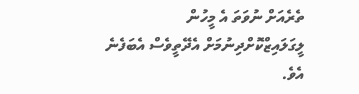ތެރެއަށް ނުވަތަ އެ މީހުން ލީގަލައިޒްކޮށްދިނުމަށް އެދޭތީވެސް އެބަފެނެ އެވެ.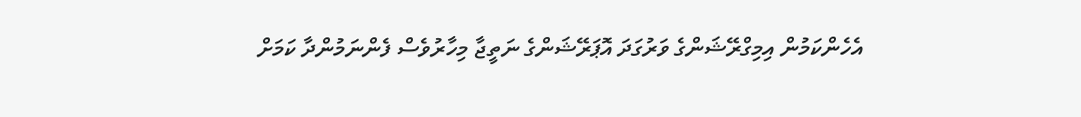އެހެންކަމުން އިމިގްރޭޝަންގެ ވަރުގަދަ އޮޕަރޭޝަންގެ ނަތީޖާ މިހާރުވެސް ފެންނަމުންދާ ކަމަށް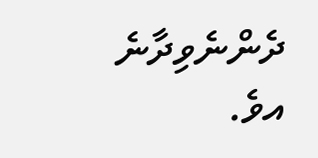ދެންނެވިދާނެ އވެ.